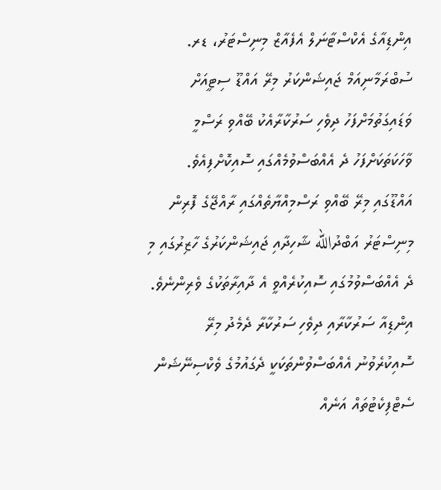އިންޑިއާގެ އެކްސްޓާނަލް އެފެއާޒް މިނިސްޓަރު، ޑރ. ސުބްރަމާނިއަމް ޖައިޝަންކަރު މިރޭ އައްޑޫ ސިޓީއަށް ވަޑައިގަތުމަށްފަހު ދިވެހި ސަރުކާރާއެކު ބޭއްވި ރަސްމީ ވާހަކަތަކަށްފަހު ދެ އެއްބަސްވުމެއްގައި ސޮއިކޮށްފިއެވެ.
އައްޑޫގައި މިރޭ ބޭއްވި ރަސްމިއްޔާތެއްގައި ރާއްޖޭގެ ފޮރިން މިނިސްޓަރު އަބްދުالله ޝާހިދާއި ޖައިޝަންކަރުގެ ހާޒިރުގައި މި ދެ އެއްބަސްވުމުގައި ސޮއިކުރެއްވީ އެ ދާއިރާތަކުގެ ވެރިންނެވެ.
އިންޑިއާ ސަރުކާރާއި ދިވެހި ސަރުކާރާ ދެމެދު މިރޭ ސޮއިކުރެވުނު އެއްބަސްވުންތަކަކީ ދެގައުމުގެ ވެކްސިނޭޝަން ސެޓްފިކެޓުތައް އަނެއް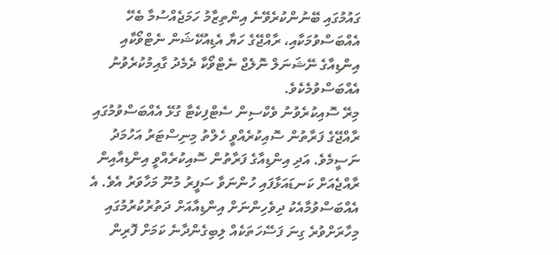ގައުމުގައި ބޭނުންކުރެވޭނެ އިންތިޒާމު ހަމަޖެއްސުމާ ބެހޭ އެއްބަސްވުމަކާއި، ރާއްޖޭގެ ހަޔާ އެޑިއުކޭޝަން ނެޓްވޯކާއި އިންޑިއާގެ ނޭޝަނަލް ނޮލެޖް ނެޓްވޯކާ ދެމެދު ގާއިމުކުރެވުނު އެއްބަސްވުމެކެވެ.
މިރޭ ސޮއިކުރެވުނު ވެކްސިން ސެޓްފިކެޓާ ގުޅޭ އެއްބަސްވުމުގައި ރާއްޖޭގެ ފަރާތުން ސޮއިކުރެއްވީ ހެލްތު މިނިސްޓަރު އަހުމަދު ނަސީމެވެ. އަދި އިންޑިއާގެ ފަރާތުން ސޮއިކުރެއްވީ އިންޑިއާއިން ރާއްޖެއަށް ކަނޑައަޅާފައި ހުންނަވާ ސަފީރު މުނޫ މަހާވަރު އެވެ. އެ އެއްބަސްވުމާއެކު ދިވެހިންނަށް އިންޑިއާއަށް ދަތުރުކުރުމުގައި މިހާރަށްވުރެ ގިނަ ފަސޭހަތަކެއް ލިބިގެންދާނެ ކަމަށް ފޮރިން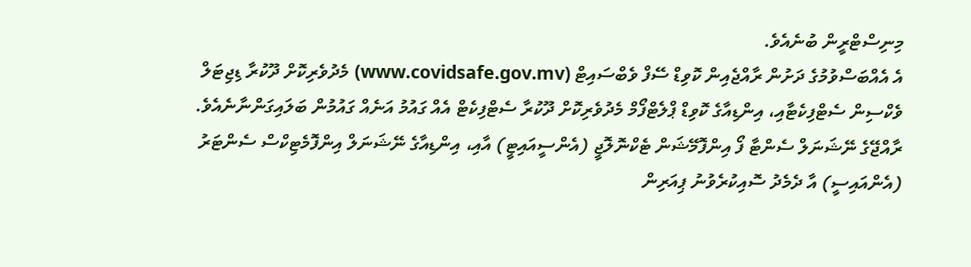މިނިސްޓްރީން ބުނެއެވެ.
އެ އެއްބަސްވުމުގެ ދަށުން ރާއްޖެއިން ކޮވިޑް ސޭފް ވެބްސައިޓް (www.covidsafe.gov.mv) މެދުވެރިކޮށް ދޫކުރާ ޑިޖިޓަލް ވެކްސިން ސެޓްފިކެޓާއި، އިންޑިއާގެ ކޮވިޑް ޕްލެޓްފޯމް މެދުވެރިކޮށް ދޫކުރާ ސެޓްފިކެޓް އެއް ގައުމު އަނެއް ގައުމުން ބަލައިގަންނާނެއެވެ.
ރާއްޖޭގެ ނޭޝަނަލް ސެންޓާ ފޯ އިންފޮމޭޝަން ޓެކްނޮލޮޖީ (އެންސީއައިޓީ) އާއި، އިންޑިއާގެ ނޭޝަނަލް އިންފޮމެޓިކްސް ސެންޓަރު (އެންއައިސީ) އާ ދެމެދު ސޮއިކުރެވުނު ޕިއަރިން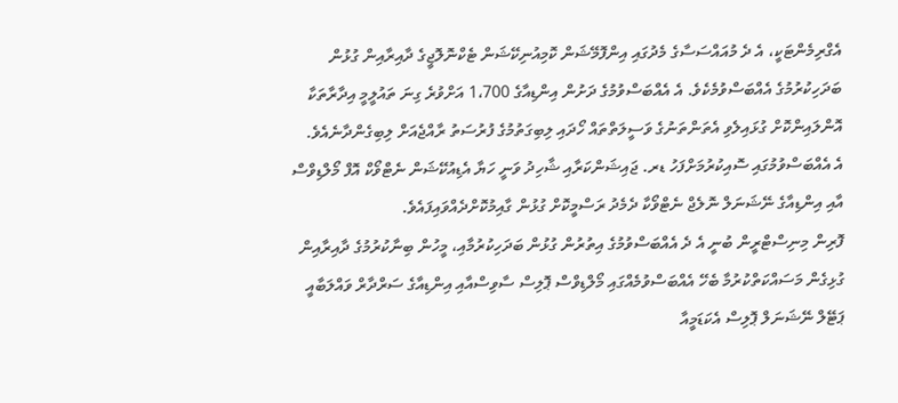އެގްރިމެންޓަކީ، އެ ދެ މުއައްސަސާގެ މެދުގައި އިންފޮމޭޝަން ކޮމިއުނިކޭޝަން ޓެކްނޮލޮޖީގެ ދާއިރާއިން ގުޅުން ބަދަހިކުރުމުގެ އެއްބަސްވުމެކެވެ. އެ އެއްބަސްވުމުގެ ދަށުން އިންޑިއާގެ 1،700 އަށްވުރެ ގިނަ ތައުލީމީ އިދާރާތަކާ އޮންލައިންކޮށް ގުޅައިލެވި އެތަންތަނުގެ ވަސީލަތްތައް ހޯދައި ލިބިގަތުމުގެ ފުރުސަތު ރާއްޖެއަށް ލިބިގެންދާނެއެވެ.
އެ އެއްބަސްވުމުގައި ސޮއިކުރުމަށްފަހު ޑރ. ޖައިޝަންކަރާއި ޝާހިދު ވަނީ ހަޔާ އެޑިއުކޭޝަން ނެޓްވޯކް އޮފް މޯލްޑިވްސް އާއި އިންޑިއާގެ ނޭޝަނަލް ނޮލެޖް ނެޓްވޯކާ ދެމެދު ރަސްމީކޮށް ގުޅުން ގާއިމުކޮށްދެއްވައިފައެވެ.
ފޮރިން މިނިސްޓްރީން ބުނީ އެ ދެ އެއްބަސްވުމުގެ އިތުރުން ގުޅުން ބަދަހިކުރުމާއި، މީހުން ބިނާކުރުމުގެ ދާއިރާއިން ގުޅިގެން މަސައްކަތްކުރުމާ ބެހޭ އެއްބަސްވުމެއްގައި މޯލްޑިވްސް ޕޮލިސް ސާވިސްއާއި އިންޑިއާގެ ސަރްދާރް ވައްލަބާއީ ޕަޓޭލް ނޭޝަނަލް ޕޮލިސް އެކަޑަމީއާ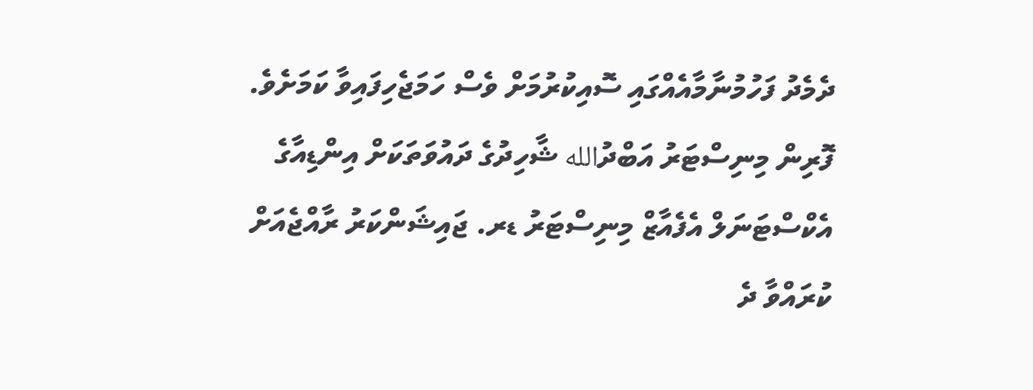ދެމެދު ފަހުމުނާމާއެއްގައި ސޮއިކުރުމަށް ވެސް ހަމަޖެހިފައިވާ ކަމަށެވެ.
ފޮރިން މިނިސްޓަރު އަބްދުالله ޝާހިދުގެ ދައުވަތަކަށް އިންޑިއާގެ އެކްސްޓަނަލް އެފެއާޒް މިނިސްޓަރު ޑރ. ޖައިޝަންކަރު ރާއްޖެއަށް ކުރައްވާ ދެ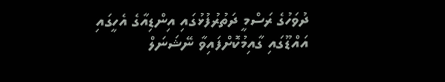ދުވަހުގެ ރަސްމީ ދަތުރުފުޅުގައި އިންޑިއާގެ އެހީގައި އައްޑޫގައި ގާއިމުކޮށްފައިވާ ނޭޝަނަލް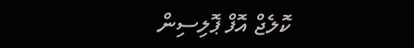ކޮލެޖް އޮފް ޕޮލިސިން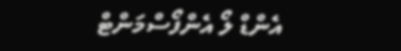އެންޑް ލޯ އެންފޯސްމަންޓް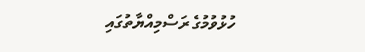ހުޅުވުމުގެ ރަސްމިއްޔާތުގައި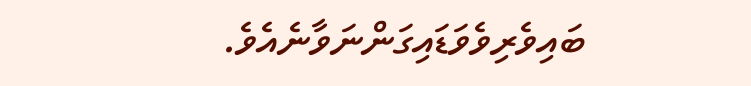ބައިވެރިވެވަޑައިގަންނަވާނެއެވެ.